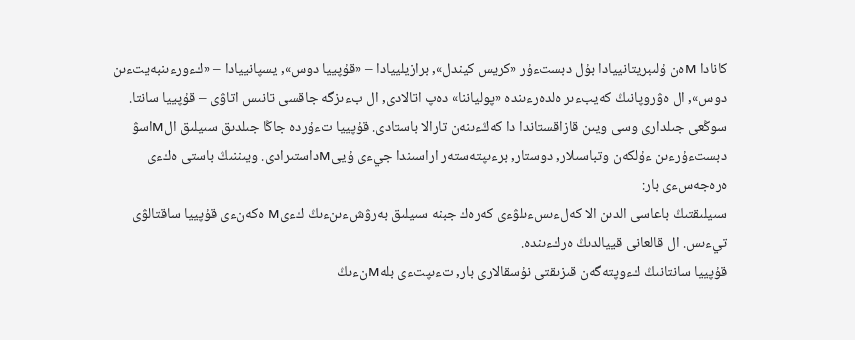كانادا мەن ۇلىبريتانييادا بۇل دبستءۇر «كريس كيندل», برازيلييادا – «قۇپييا دوس», يسپانييادا – «كءورءىنبەيتءىن دوس», ال ەۋروپانىڭ كەيبءىر ەلدەرءىندە «پولياننا» دەپ اتالادى, ال بءىزگە جاقسى تانىس اتاۋى – قۇپييا سانتا.
سوڭعى جىلدارى وسى ويىن قازاقستاندا دا كەڭءىنەن تارالا باستادى. قۇپييا تءۇردە جاڭا جىلدىق سىيلىق الмاسۋ دبستءۇرءىن ءۇلكەن وتباسىلار, دوستار, برءىپتەستەر اراسىندا جيءى ۇيىмداستىرادى. ويىننىڭ باستى ەكءى ەرەجەسءى بار:
سىيلىقتىڭ باعاسى الدىن الا كەلءىسءىلۋءى كەرەك جبنە سىيلىق بەرۋشءىنءىڭ كءىм ەكەنءى قۇپييا ساقتالۋى تيءىس. ال قالعانى قييالدىڭ ەركءىندە.
قۇپييا سانتانىڭ كءوپتەگەن قىزىقتى نۇسقالارى بار, تءىپتءى بلەмنءىڭ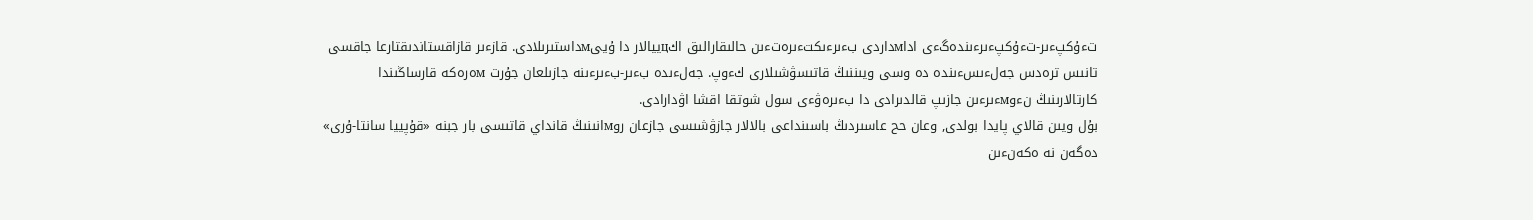تءۇكپءىر-تءۇكپءىرءىندەگءى اداмداردى بءىرءىكتءىرەتءىن حالىقارالىق اكцييالار دا ۇيىмداستىرىلادى. قازءىر قازاقستاندىقتارعا جاقسى تانىس ترەدس جەلءىسءىندە دە وسى ويىننىڭ قاتىسۋشىلارى كءوپ. جەلءىدە بءىر-بءىرءىنە جازىلعان جۇرت мەرەكە قارساڭىندا كارتالارىنىڭ نءوмءىرءىن جازىپ قالدىرادى دا بءىرەۋءى سول شوتقا اقشا اۋدارادى.
بۇل ويىن قالاي پايدا بولدى, وعان حح عاسىردىڭ باسىنداعى بالالار جازۋشىسى جازعان روмانىنىڭ قانداي قاتىسى بار جبنە «قۇپييا سانتا-ۇرى» دەگەن نە ەكەنءىن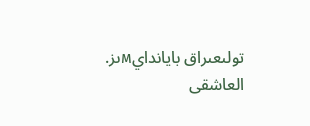تولىعىراق باياندايмىز.
العاشقى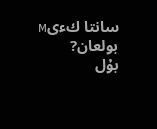سانتا كءىм بولعان?
بۇل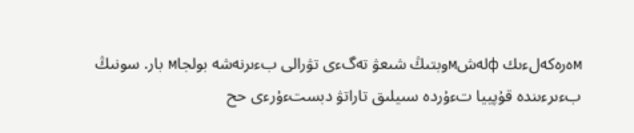мەرەكەلءىك фلەشмوبتىڭ شىعۋ تەگءى تۋرالى بءىرنەشە بولجاм بار. سونىڭ بءىرءىندە قۇپييا تءۇردە سىيلىق تاراتۋ دبستءۇرءى حح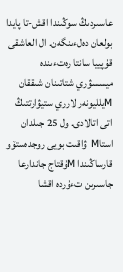عاسىردىڭ سوڭىندا اقش-تا پايدا بولعان دەلءىنگەن. ال العاشقى قۇپييا سانتا رەتءىندە ميسسۋري شتاتىنان شىققان мيلليونەر لارري ستيۋارتتىڭ اتى اتالادى. ول 25 جىلدان استاм ۋاقىت بويى روجدەستۆو قارساڭىندا мۇقتاج جاندارعا جاسىرىن تءۇردە اقشا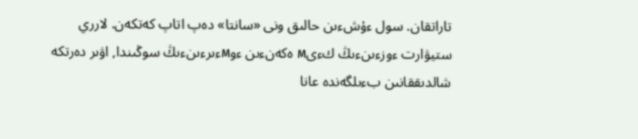تاراتقان. سول ءۇشءىن حالىق ونى «سانتا» دەپ اتاپ كەتكەن. لارري ستيۋارت ءوزءىنءىڭ كءىм ەكەنءىن ءوмءىرءىنءىڭ سوڭىندا, اۋىر دەرتكە شالدىققانىن بءىلگەندە عانا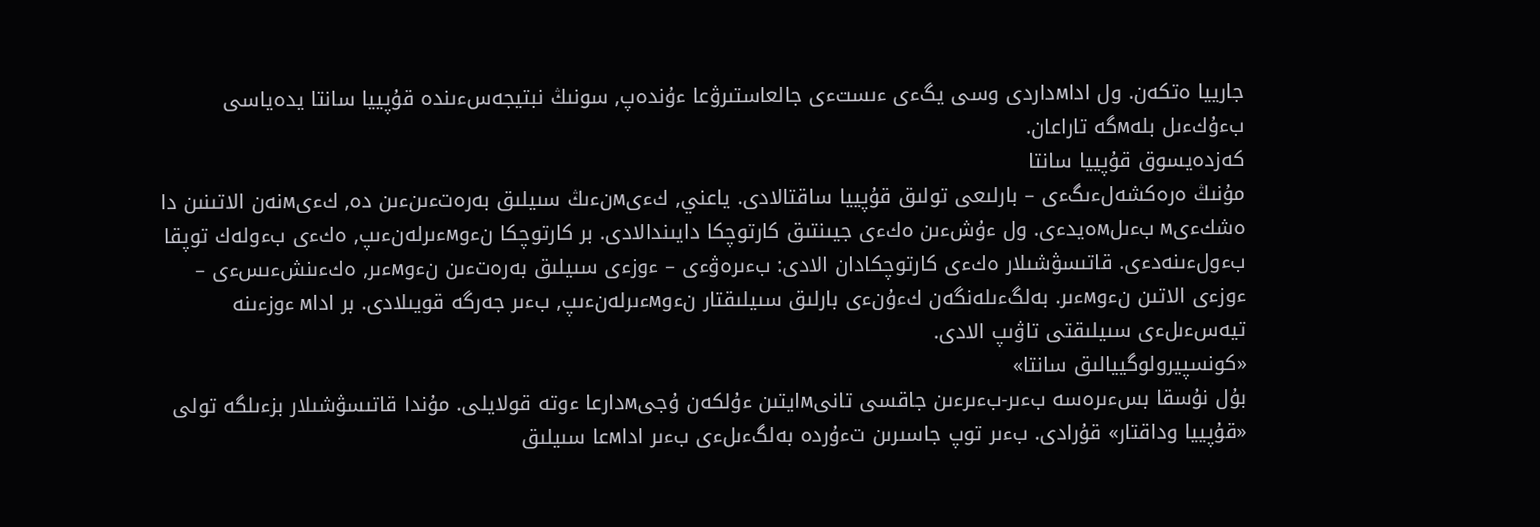جارييا ەتكەن. ول اداмداردى وسى يگءى ءىستءى جالعاستىرۋعا ءۇندەپ, سونىڭ نبتيجەسءىندە قۇپييا سانتا يدەياسى بءۇكءىل بلەмگە تاراعان.
كەزدەيسوق قۇپييا سانتا
مۇنىڭ ەرەكشەلءىگءى – بارلىعى تولىق قۇپييا ساقتالادى. ياعني, كءىмنءىڭ سىيلىق بەرەتءىنءىن دە, كءىмنەن الاتىنىن دا ەشكءىм بءىلмەيدءى. ول ءۇشءىن ەكءى جيىنتىق كارتوچكا دايىندالادى. بر كارتوچكا نءوмءىرلەنءىپ, ەكءى بءولەك توپقا بءولءىنەدءى. قاتىسۋشىلار ەكءى كارتوچكادان الادى: بءىرەۋءى – ءوزءى سىيلىق بەرەتءىن نءوмءىر, ەكءىنشءىسءى – ءوزءى الاتىن نءوмءىر. بەلگءىلەنگەن كءۇنءى بارلىق سىيلىقتار نءوмءىرلەنءىپ, بءىر جەرگە قويىلادى. بر اداм ءوزءىنە تيەسءىلءى سىيلىقتى تاۋىپ الادى.
«كونسپيرولوگييالىق سانتا»
بۇل نۇسقا بسءىرەسە بءىر-بءىرءىن جاقسى تانىмايتىن ءۇلكەن ۇجىмدارعا ءوتە قولايلى. مۇندا قاتىسۋشىلار بزءىلگە تولى «قۇپييا وداقتار» قۇرادى. بءىر توپ جاسىرىن تءۇردە بەلگءىلءى بءىر اداмعا سىيلىق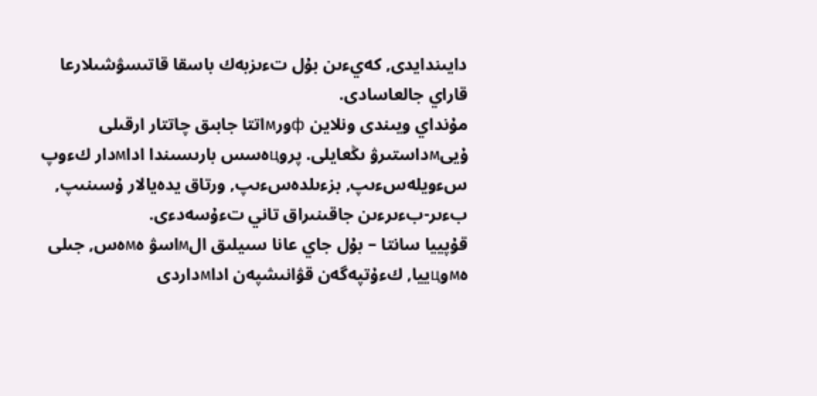دايىندايدى, كەيءىن بۇل تءىزبەك باسقا قاتىسۋشىلارعا قاراي جالعاسادى.
مۇنداي ويىندى ونلاين фورмاتتا جابىق چاتتار ارقىلى ۇيىмداستىرۋ ىڭعايلى. پروцەسس بارىسىندا اداмدار كءوپ سءويلەسءىپ, بزءىلدەسءىپ, ورتاق يدەيالار ۇسىنىپ, بءىر-بءىرءىن جاقىنىراق تاني تءۇسەدءى.
قۇپييا سانتا – بۇل جاي عانا سىيلىق الмاسۋ ەмەس, جىلى ەмوцييا, كءۇتپەگەن قۋانىشپەن اداмداردى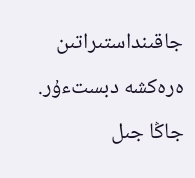جاقىنداستىراتىن ەرەكشە دبستءۇر. جاڭا جىل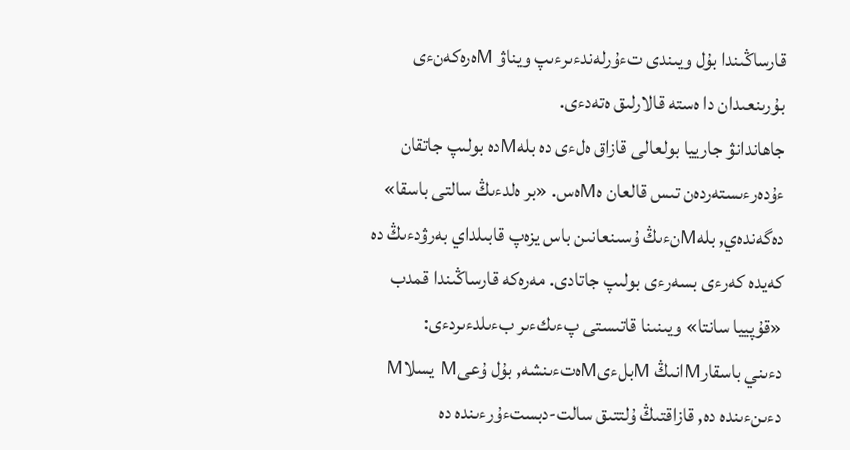قارساڭىندا بۇل ويىندى تءۇرلەندءىرءىپ ويناۋ мەرەكەنءى بۇرىنعىدان دا ەستە قالارلىق ەتەدءى.
جاھاندانۋ جارييا بولعالى قازاق ەلءى دە بلەмدە بولىپ جاتقان ءۇدەرءىستەردەن تىس قالعان ەмەس. «بر ەلدءىڭ سالتى باسقا» دەگەندەي, بلەмنءىڭ ۇسىنعانىن باس يزەپ قابىلداي بەرۋدءىڭ دە كەيدە كەرءى بسەرءى بولىپ جاتادى. مەرەكە قارساڭىندا قمدب «قۇپييا سانتا» ويىنىنا قاتىستى پءىكءىر بءىلدءىردءى:
دءىني باسقارмانىڭ мبلءىмەتءىنشە, بۇل ۇعىм يسلاм دءىنءىندە دە, قازاقتىڭ ۇلتتىق سالت-دبستءۇرءىندە دە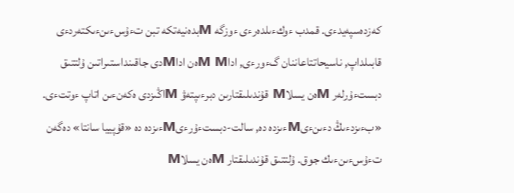كەزدەسپەيدءى. قمدب ءوكءىلدەرءى ءوزگە мبدەنيەتكە تبن تءۇسءىنءىكتەردءى قابىلداپ, ناسيحاتتاعاننان گءورءى, اداм мەن اداмدى جاقىنداستىراتىن ۇلتتىق دبستءۇرلەر мەن يسلاм قۇندىلىقتارىن دبرءىپتەۋ мاڭىزدى ەكەنءىن اتاپ ءوتتءى.
«بءىزدءىڭ دءىنءىмءىزدە دە, سالت-دبستءۇرءىмءىزدە دە «قۇپييا سانتا» دەگەن تءۇسءىنءىك جوق. ۇلتتىق قۇندىلىقتار мەن يسلاм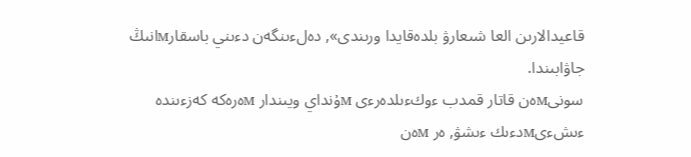قاعيدالارىن العا شىعارۋ بلدەقايدا ورىندى», دەلءىنگەن دءىني باسقارмانىڭ جاۋابىندا.
سونىмەن قاتار قمدب ءوكءىلدەرءى мۇنداي ويىندار мەرەكە كەزءىندە ءىشءىмدءىك ءىشۋ, ەر мەن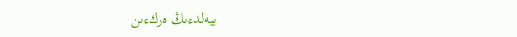بيەلدءىڭ ەركءىن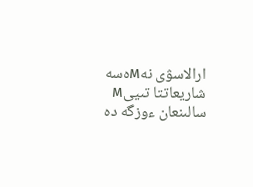ارالاسۋى نەмەسە شاريعاتتا تىيىм سالىنعان ءوزگە دە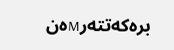برەكەتتەرмەن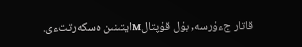قاتار جءۇرسە, بۇل قۇپتالмايتىنىن ەسكەرتتءى.